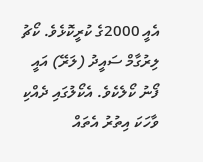އެއީ 2000ގެ ކުރީކޮޅެވެ. ކޯޗު ލިރުގާމް ސައީދު (ލަރޭ) އައީ ފޯނު ކޯލެކެވެ. އެކޯލުގައި ދެއްކި ވާހަކަ އިތުރު އެތައް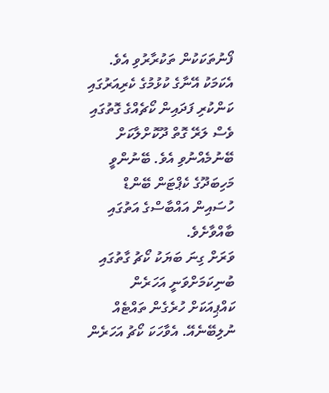ފޯނުތަކަކުން ތަކުރާރުވި އެވެ. އެކަމަކު އޭނާގެ ކުޅުމުގެ ކެރިއަރުގައި ކަންކުރި ފަދައިން ކޯޗެއްގެ ގޮތުގައި ވެސް ލަރޭ ގޮތް ދޫކޮށްލާކަށް ބޭނުމެއްނުވި އެވެ. ބޭނުންވީ މަހިބަދޫގެ ކެޕްޓަން ބޭންޑް ހުސައިން އައްބާސްގެ އަތުގައި ބާއްވާށެވެ.
ވަރަށް ގިނަ ބަޔަކު ކޯޗު ގާތުގައި ބުނިކަމަށްވަނީ އަހަރެން ކައްޕިއަކަށް ހުރެގެން ތައްޓެއް ނުލިބޭނެއޭ. އެވާހަކަ ކޯޗު އަހަރެން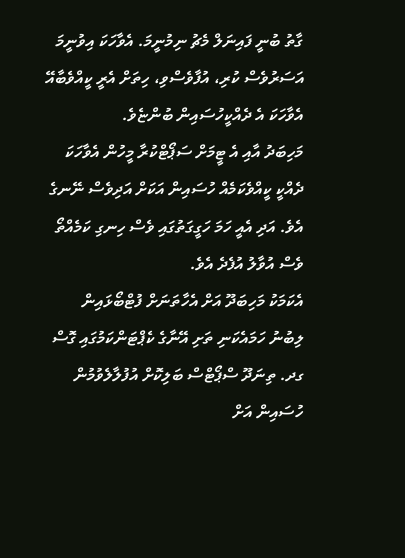ގާތު ބުނީ ފައިނަލް މެޗު ނިމުނީމަ. އެވާހަކަ އިވުނީމަ އަސަރުވެސް ކުރި، އުފާވެސްވި، ހިތަށް އެރީ ކީއްވެބާއޭ އެވާހަކަ އެ ދެއްކީހުސައިން ބުންޏެވެ.
މަހިބަދު އާއި އެ ޓީމަށް ސަޕޯޓްކުރާ މީހުން އެވާހަކަ ދެއްކީ ކީއްވެކަމެއް ހުސައިން އަކަށް އަދިވެސް ނޭނގެ އެވެ. އަދި އެއީ ހަމަ ހަގީގަތުގައި ވެސް ހިނގި ކަމެއްތޯ ވެސް އުވާލު އުފެދެ އެވެ.
އެކަމަކު މަހިބަދޫ އަށް އެހާތަނަށް ފުޓްބޯޅައިން ލިބުނު ހަމައެކަނި ތަށި އޭނާގެ ކެޕްޓަންކަމުގައި ގޮސް ގދ. ތިނަދޫ ސްޕޯޓްސް ބަލިކޮށް އުފުލާލެވުމުން ހުސައިން އަށް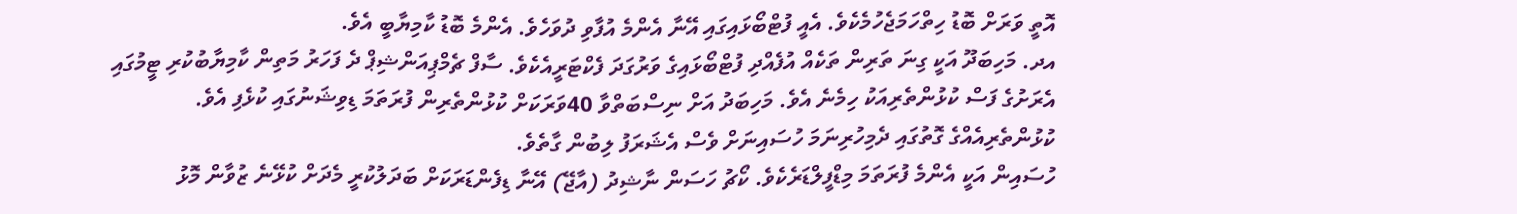އޮތީ ވަރަށް ބޮޑު ހިތްހަމަޖެހުމެކެވެ. އެއީ ފުޓްބޯޅައިގައި އޭނާ އެންމެ އުފާވި ދުވަހެވެ. އެންމެ ބޮޑު ކާމިޔާބީ އެވެ.
އދ. މަހިބަދޫ އަކީ ގިނަ ތަރިން ތަކެއް އުފެއްދި ފުޓްބޯޅައިގެ ވަރުގަދަ ފެކްޓަރީއެކެވެ. ސާފް ޗެމްޕިއަންޝިޕް ދެ ފަހަރު މަތިން ކާމިޔާބުކުރި ޓީމުގައި އެރަށުގެ ފަސް ކުޅުންތެރިއަކު ހިމެނެ އެވެ. މަހިބަދު އަށް ނިސްބަތްވާ 40ވަރަކަށް ކުޅުންތެރިން ފުރަތަމަ ޑިވިޝަނުގައި ކުޅެފި އެވެ. ކުޅުންތެރިއެއްގެ ގޮތުގައި ދެމިހުރިނަމަ ހުސައިނަށް ވެސް އެޝަރަފު ލިބުން ގާތެވެ.
ހުސައިން އަކީ އެންމެ ފުރަތަމަ މިޑްފީލްޑަރެކެވެ. ކޯޗު ހަސަން ނާޝިދު (އާޖޭ) އޭނާ ޑިފެންޑަރަކަށް ބަދަލުކުރީ މެދަށް ކުޅޭނެ ޒުވާން މޮޅު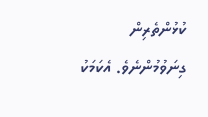ކުޅުންތެރިން ގިނަވުމުންނެވެ. އެކަމަކު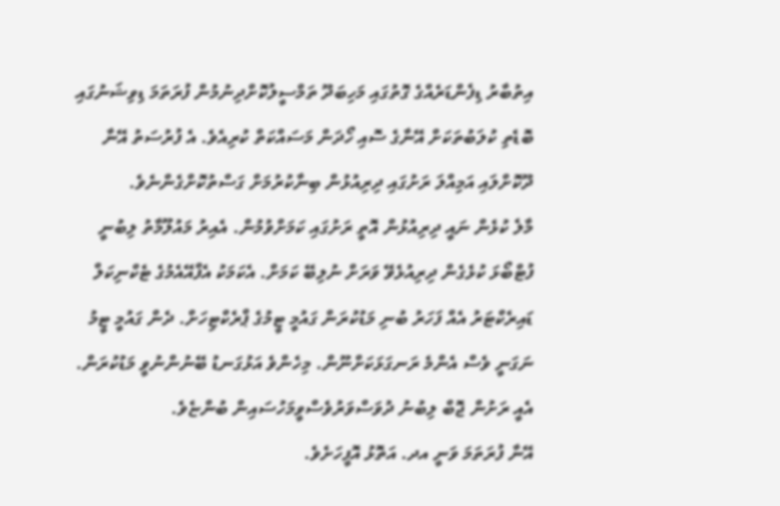އިތުބާރު ޑިފެންޑަރެއްގެ ގޮތުގައި މަހިބަދޫ ތަމްސީލުކޮށްދިނުމުން ފުރަތަމަ ޑިވިޝަނުގައި ބޮޑެތި ކުލަބުތަކަށް އޭނާގެ ސޮއި ހޯދަން މަސައްކަތް ކުރިއެވެ. އެ ފުރުސަތު އޭނާ ދޫކޮށްލައި އަމިއްލަ ރަށުގައި ދިރިއުޅުން ބިނާކުރުމަށް ގަސްތުކޮށްގެންނެވެ.
މާލެ ކުޅެން ނައީ ދިރިއުޅުން އޮތީ ރަށުގައި ކަމަށްވުމުން. އެއިރު މައުލޫމާތު ލިބުނީ ފުޓްބޯޅަ ކުޅެގެން ދިރިއުޅެވޭ ވަރަށް ނުލިބޭ ކަމަށް. އެކަމަކު އެފްއޭއެމުގެ ޓެކްނިކަލް ޑައިރެކްޓަރު އެއް ފަހަރު ބުނި މަޑުކުރަން ގައުމީ ޓީމުގެ ޕްރެކްޓިހަށް. ދެން ގައުމީ ޓީމު ނަގަނީ ވެސް އެންމެ ރަނގަޅަކަށްނޫން. މިހެންވެ އަޅުގަނޑު ބޭނުންނުވީ މަޑުކުރަން. އެއީ ރަށުން ޖޮބް ލިބުނު ދުވަސްވަރުވެސްވީމަހުސައިން ބުންޏެވެ.
އޭނާ ފުރަތަމަ ވަނީ އދ. އަތޮޅު އޮފީހަށެވެ.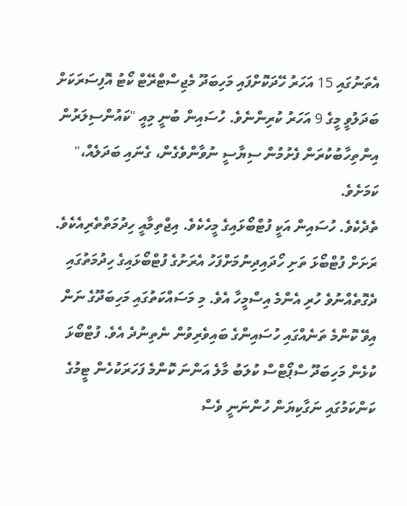އެތަނުގައި 15 އަހަރު ހޭދަކޮށްފައި މަހިބަދޫ މެޖިސްޓްރޭޓް ކޯޓު އޮފިސަރަކަށް ބަދަލުވީ މީގެ 9 އަހަރު ކުރިންނެވެ. ހުސައިން ބުނީ މިއީ "ކައުންސިލަރުން އިންތިހާބުކުރަން ފެށުމުން ސިޔާސީ ނުވާންވެގެން، ގެނައި ބަދަލެއް،" ކަމަށެވެ.
ތެދެކެވެ. ހުސައިން އަކީ ފުޓްބޯޅައިގެ މީހެކެވެ. އިޖްތިމާއީ ހިދުމަތްތެރިއެކެވެ. ރަށަށް ފުޓްބޯޅަ ތަށި ހޯދައިދިނުމަށްފަހު އެރަށުގެ ފުޓްބޯޅައިގެ ހިދުމަތުގައި ދެގޮތެއްނުވެ ހުރި އެންމެ އިސްމީހާ އެވެ. މި މަސައްކަތުގައި މަހިބަދޫގެ ނަން އިވޭ ކޮންމެ ތަނެއްގައި ހުސައިންގެ ބައިވެރިވުން ނެތިނުދެ އެވެ. ފުޓްބޯޅަ ކުޅެން މަހިބަދޫ ސްޕޯޓްސް ކުލަބު މާލެ އަންނަ ކޮންމެ ފަހަރަކުހެން ޓީމުގެ ކަންކަމުގައި ނަގާކިޔަން ހުންނަނީ ވެސް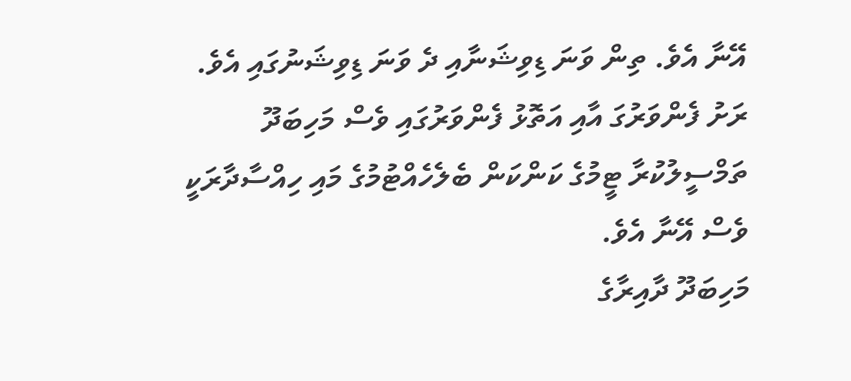އޭނާ އެވެ. ތިން ވަނަ ޑިވިޝަނާއި ދެ ވަނަ ޑިވިޝަނުގައި އެވެ. ރަށު ފެންވަރުގަ އާއި އަތޮޅު ފެންވަރުގައި ވެސް މަހިބަދޫ ތަމްސީލުކުރާ ޓީމުގެ ކަންކަން ބެލެހެއްޓުމުގެ މައި ހިއްސާދާރަކީ ވެސް އޭނާ އެވެ.
މަހިބަދޫ ދާއިރާގެ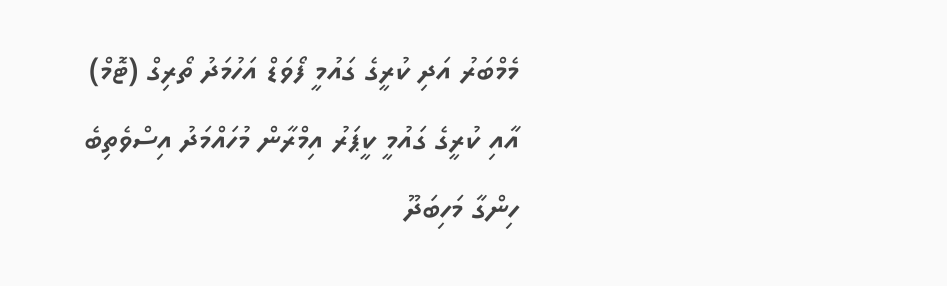މެމްބަރު އަދި ކުރީގެ ގައުމީ ފޯވަޑް އަހުމަދު ތޯރިގް (ޓޮމް) އާއި ކުރީގެ ގައުމީ ކީޕަރު އިމްރާން މުހައްމަދު އިސްވެތިބެ ހިންގާ މަހިބަދޫ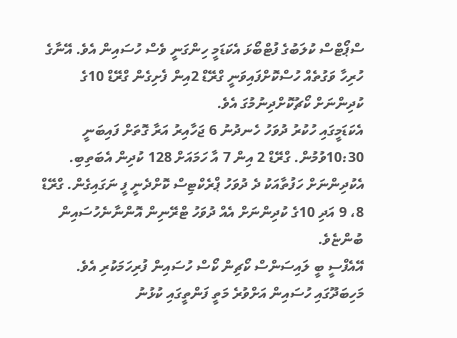ސްޕޯޓްސް ކުލަބުގެ ފުޓްބޯޅަ އެކަޑަމީ ހިންގަނީ ވެސް ހުސައިން އެވެ. އޭނާގެ ހުރިހާ ވަގުތެއް ހުސްކޮށްފައިވަނީ ގްރޭޑް 2އިން ފެށިގެން ގްރޭޑް 10ގެ ކުދިންނަށް ކޯޗުކޮށްދިނުމުގަ އެވެ.
އެކަޑަމީގައި ހުކުރު ދުވަހު ހެނދުނު 6 ޖަހާއިރު އަރާ ގޮތަށް ފައިބަނީ 10:30ވުމުން. ގްރޭޑް 2 އިން 7 އާ ހަމައަށް 128 ކުދިން އެބަތިބި. އެކުދިންނަށް ހަފުތާއަކު ދެ ދުވަހު ޕްރެކްޓިސް ކޮށްދެނީ ފީ ނަގައިގެން. ގްރޭޑް 8، 9 އަދި 10ގެ ކުދިންނަށް އެއް ދުވަހު ޓްރޭނިން އޮންނާނެހުސައިން ބުންޏެވެ.
އޭއެފްސީ ބީ ލައިސަންސް ކޯޗިން ކޯސް ހުސައިން ފުރިހަމަކުރި އެވެ. މަހިބަދޫގައި ހުސައިން އަށްވުރެ މަތީ ފަންތީގައި ކުޅުނު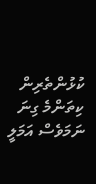ކުޅުންތެރިން ކިތަންމެ ގިނަ ނަމަވެސް އަމަލީ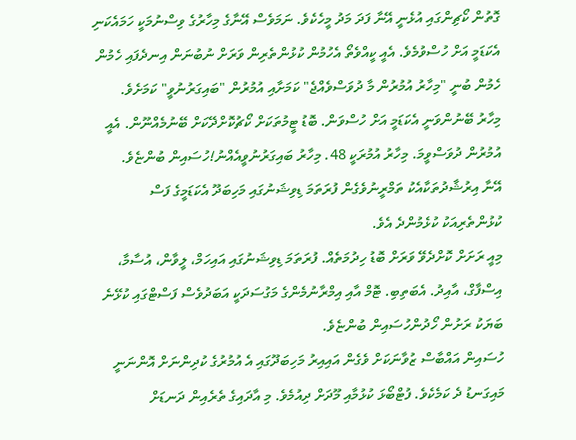ގޮތުން ކޯޗިންގައި އުޅެނީ އޭނާ ފަދަ މަދު މީހެކެވެ. ނަމަވެސް އޭނާގެ މިހާރުގެ ވިސްނުމަކީ ހަމައެކަނި އެކަޑަމީ އަށް ހުސްވުމެވެ. އެއީ ކީއްވެތޯ އެހުމުން ކުޅުންތެރިން ވަރަށް ނުބުނަން އިނދެފައި ހެމުން ހެމުން ބުނީ "މިހާރު އުމުރުން މާ ދުވަސްވެއްޖެ" ކަމަށާއި އުމުރުން "ބައިގަރުނުވީ" ކަމަށެވެ.
މިހާރު ބޭނުންވަނީ އެކަޑަމީ އަށް ހުސްވަން. ބޮޑު ޓީމުތަކަށް ކޯޗުކޮށްދޭކަށް ބޭނުމެއްނޫން. އެއީ އުމުރުން ދުވަސްވީމަ. މިހާރު އުމުރަކީ 48. މިހާރު ބައިގަރުނުވީއެއްނު!ހުސައިން ބުންޏެވެ.
އޭނާ އިރުޝާދުތަކާއެކު ތަމްރީނުވެގެން ފުރަތަމަ ޑިވިޝަނުގައި މަހިބަދޫ އެކަޑަމީގެ ފަސް ކުޅުންތެރިއަކު ކުޅެމުންދެ އެވެ.
މިއީ ރަށަށް ކޮށްދެވޭ ވަރަށް ބޮޑު ހިދުމަތެއް. ފުރަތަމަ ޑިވިޝަނުގައި އައިހަމް، ލީވާން، އުސާމާ، އިސްފާގް، އާއިދު. އެބަތިބި. ޓޮމް އާއި އިމްރާނުމެންގެ މަގުސަދަކީ އަބަދުވެސް ފަސްޓްގައި ކުޅޭނެ ބަޔަކު ރަށުން ހޯދުންހުސައިން ބުންޏެވެ.
ހުސައިން އައްބާސް ޒުވާނަކަށް ވެގެން އައިއިރު މަހިބަދޫގައި އެ އުމުރުގެ ކުދިންނަށް އޮންނަނީ މައިގަނޑު ދެ ކަމެކެވެ. ފުޓްބޯޅަ ކުޅުމާއި މޫދަށް ދިއުމެވެ. މި އާދައިގެ ތެރެއިން ދަނޑަށް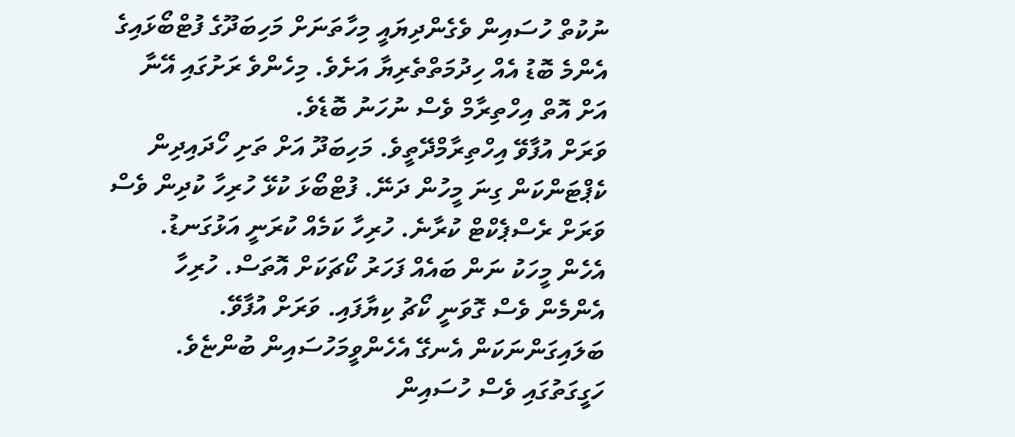ނުކުތް ހުސައިން ވެގެންދިޔައީ މިހާތަނަށް މަހިބަދޫގެ ފުޓްބޯޅައިގެ އެންމެ ބޮޑު އެއް ހިދުމަތްތެރިޔާ އަށެވެ. މިހެންވެ ރަށުގައި އޭނާ އަށް އޮތް އިހްތިރާމް ވެސް ނުހަނު ބޮޑެވެ.
ވަރަށް އުފާވޭ އިހްތިރާމްދޭތީވެ. މަހިބަދޫ އަށް ތަށި ހޯދައިދިން ކެޕްޓަންކަން ގިނަ މީހުން ދަނޭ. ފުޓްބޯޅަ ކުޅޭ ހުރިހާ ކުދިން ވެސް ވަރަށް ރެސްޕެކްޓް ކުރާނެ. ހުރިހާ ކަމެއް ކުރަނީ އަޅުގަނޑު. އެހެން މީހަކު ނަން ބައެއް ފަހަރު ކޯޗަކަށް އޮތަސް. ހުރިހާ އެންމެން ވެސް ގޮވަނީ ކޯޗު ކިޔާފައި. ވަރަށް އުފާވޭ. ބަލައިގަންނަކަން އެނގޭ އެހެންވީމަހުސައިން ބުންޏެވެ.
ހަގީގަތުގައި ވެސް ހުސައިން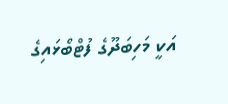އަކީ މަހިބަދޫގެ ފުޓްބޯޅައިގެ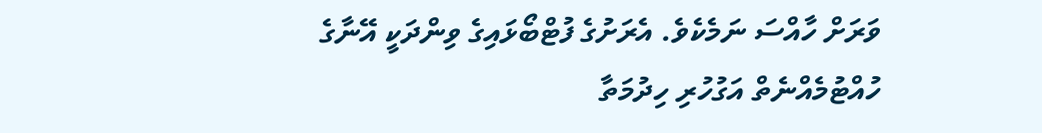ވަރަށް ހާއްސަ ނަމެކެވެ. އެރަށުގެ ފުޓްބޯޅައިގެ ވިންދަކީ އޭނާގެ ހުއްޓުމެއްނެތް އަގުހުރި ހިދުމަތާ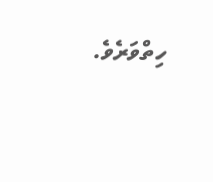ހިތްވަރެވެ.